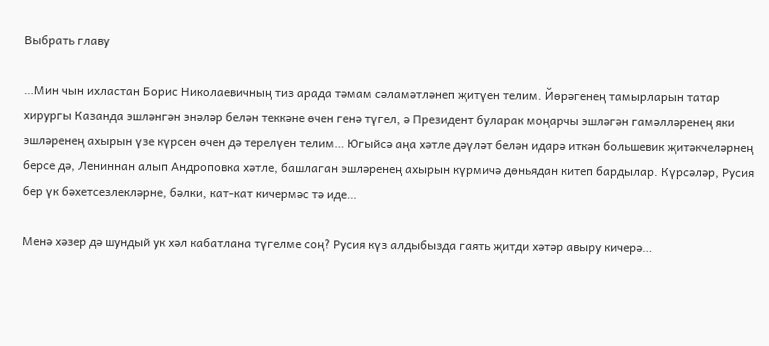Выбрать главу

…Мин чын ихластан Борис Николаевичның тиз арада тәмам сәламәтләнеп җитүен телим. Йөрәгенең тамырларын татар хирургы Казанда эшләнгән энәләр белән теккәне өчен генә түгел, ә Президент буларак моңарчы эшләгән гамәлләренең яки эшләренең ахырын үзе күрсен өчен дә терелүен телим… Югыйсә аңа хәтле дәүләт белән идарә иткән большевик җитәкчеләрнең берсе дә, Лениннан алып Андроповка хәтле, башлаган эшләренең ахырын күрмичә дөньядан китеп бардылар. Күрсәләр, Русия бер үк бәхетсезлекләрне, бәлки, кат-кат кичермәс тә иде…

Менә хәзер дә шундый ук хәл кабатлана түгелме соң? Русия күз алдыбызда гаять җитди хәтәр авыру кичерә…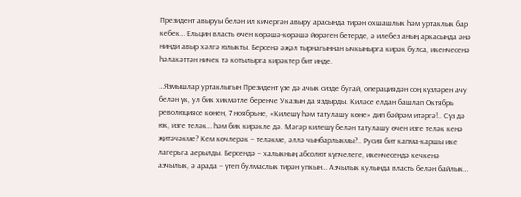Президент авыруы белән ил кичергән авыру арасында тирән охшашлык һәм уртаклык бар кебек… Ельцин власть өчен көрәшә-көрәшә йөрәген бетерде, ә илебез аның аркасында әнә нинди авыр хәлгә юлыкты. Берсенә әҗәл тырнагыннан ычкынырга кирәк булса, икенчесенә һәлакәттән ничек тә котылырга кирәктер бит инде.

…Язмышлар уртаклыгын Президент үзе дә ачык сизде бугай, операциядән соң күзләрен ачу белән үк, ул бик хикмәтле беренче Указын да яздырды. Киләсе елдан башлап Октябрь революциясе көнен, 7 ноябрьне, «Килешү һәм татулашу көне» дип бәйрәм итәргә!.. Сүз дә юк, изге теләк… һәм бик кирәкле дә. Мәгәр килешү белән татулашу өчен изге теләк кенә җитәчәкме? Кем көчлерәк – теләкме, әллә чынбарлыкмы?.. Русия бит капма-каршы ике лагерьга аерылды. Берсендә – халыкның абсолют күпчелеге, икенчесендә кечкенә азчылык, ә арада – үтеп булмаслык тирән упкын… Азчылык кулында власть белән байлык…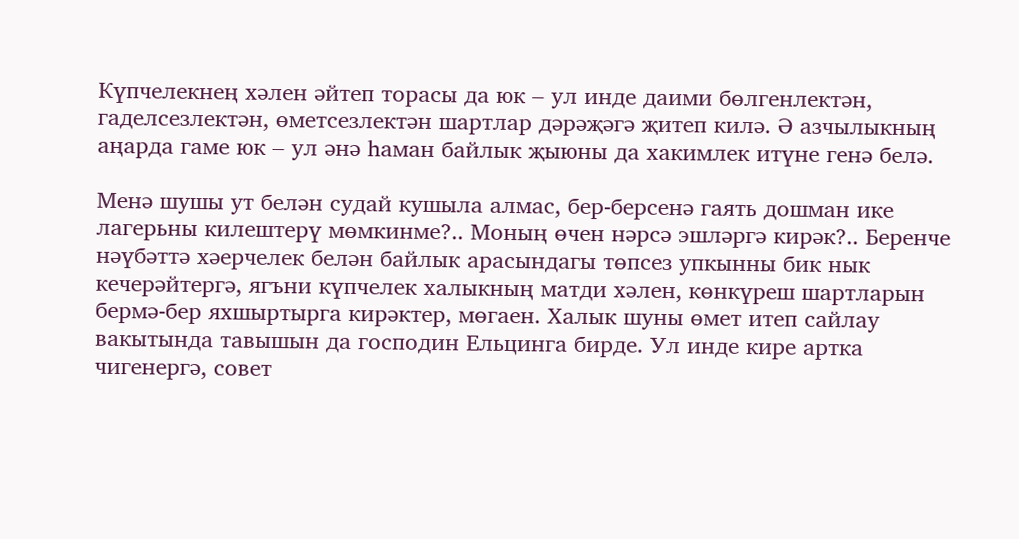Күпчелекнең хәлен әйтеп торасы да юк – ул инде даими бөлгенлектән, гаделсезлектән, өметсезлектән шартлар дәрәҗәгә җитеп килә. Ә азчылыкның аңарда гаме юк – ул әнә һаман байлык җыюны да хакимлек итүне генә белә.

Менә шушы ут белән судай кушыла алмас, бер-берсенә гаять дошман ике лагерьны килештерү мөмкинме?.. Моның өчен нәрсә эшләргә кирәк?.. Беренче нәүбәттә хәерчелек белән байлык арасындагы төпсез упкынны бик нык кечерәйтергә, ягъни күпчелек халыкның матди хәлен, көнкүреш шартларын бермә-бер яхшыртырга кирәктер, мөгаен. Халык шуны өмет итеп сайлау вакытында тавышын да господин Ельцинга бирде. Ул инде кире артка чигенергә, совет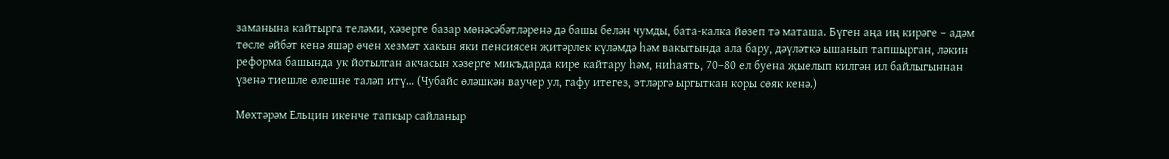заманына кайтырга теләми, хәзерге базар мөнәсәбәтләренә дә башы белән чумды, бата-калка йөзеп тә маташа. Бүген аңа иң кирәге – адәм төсле әйбәт кенә яшәр өчен хезмәт хакын яки пенсиясен җитәрлек күләмдә һәм вакытында ала бару, дәүләткә ышанып тапшырган, ләкин реформа башында ук йотылган акчасын хәзерге микъдарда кире кайтару һәм, ниһаять, 70–80 ел буена җыелып килгән ил байлыгыннан үзенә тиешле өлешне таләп итү… (Чубайс өләшкән ваучер ул, гафу итегез, этләргә ыргыткан коры сөяк кенә.)

Мөхтәрәм Ельцин икенче тапкыр сайланыр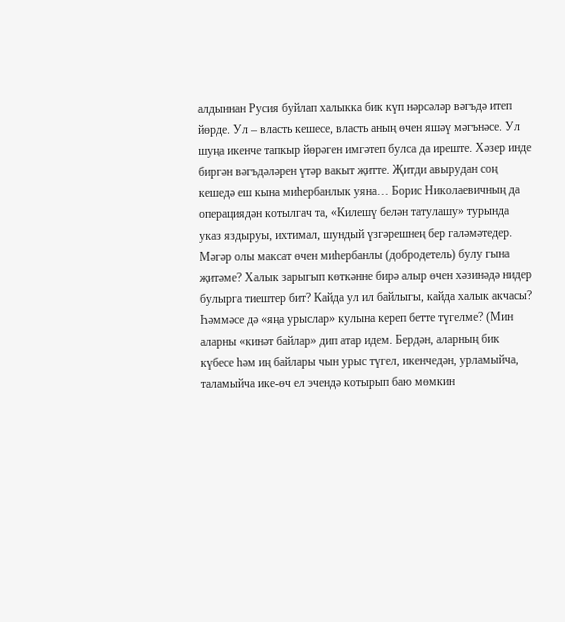алдыннан Русия буйлап халыкка бик күп нәрсәләр вәгъдә итеп йөрде. Ул – власть кешесе, власть аның өчен яшәү мәгънәсе. Ул шуңа икенче тапкыр йөрәген имгәтеп булса да иреште. Хәзер инде биргән вәгъдәләрен үтәр вакыт җитте. Җитди авырудан соң кешедә еш кына миһербанлык уяна… Борис Николаевичның да операциядән котылгач та, «Килешү белән татулашу» турында указ яздыруы, ихтимал, шундый үзгәрешнең бер галәмәтедер. Мәгәр олы максат өчен миһербанлы (добродетель) булу гына җитәме? Халык зарыгып көткәнне бирә алыр өчен хәзинәдә нидер булырга тиештер бит? Кайда ул ил байлыгы, кайда халык акчасы? Һәммәсе дә «яңа урыслар» кулына кереп бетте түгелме? (Мин аларны «кинәт байлар» дип атар идем. Бердән, аларның бик күбесе һәм иң байлары чын урыс түгел, икенчедән, урламыйча, таламыйча ике-өч ел эчендә котырып баю мөмкин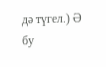дә түгел.) Ә бу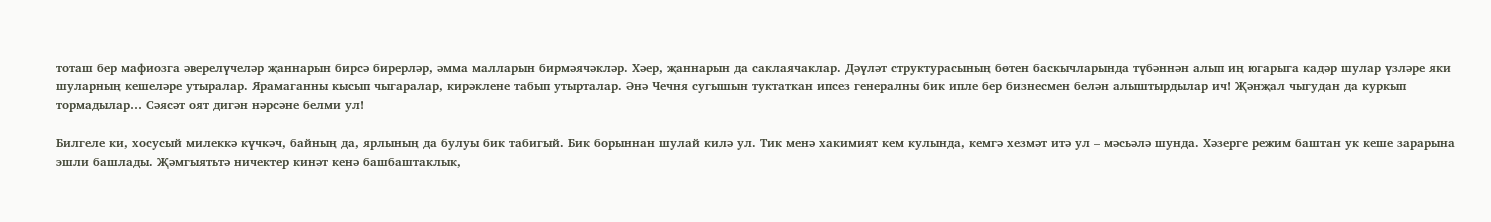тоташ бер мафиозга әверелүчеләр җаннарын бирсә бирерләр, әмма малларын бирмәячәкләр. Хәер, җаннарын да саклаячаклар. Дәүләт структурасының бөтен баскычларында түбәннән алып иң югарыга кадәр шулар үзләре яки шуларның кешеләре утыралар. Ярамаганны кысып чыгаралар, кирәклене табып утырталар. Әнә Чечня сугышын туктаткан ипсез генералны бик ипле бер бизнесмен белән алыштырдылар ич! Җәнҗал чыгудан да куркып тормадылар… Сәясәт оят дигән нәрсәне белми ул!

Билгеле ки, хосусый милеккә күчкәч, байның да, ярлының да булуы бик табигый. Бик борыннан шулай килә ул. Тик менә хакимият кем кулында, кемгә хезмәт итә ул – мәсьәлә шунда. Хәзерге режим баштан ук кеше зарарына эшли башлады. Җәмгыятьтә ничектер кинәт кенә башбаштаклык,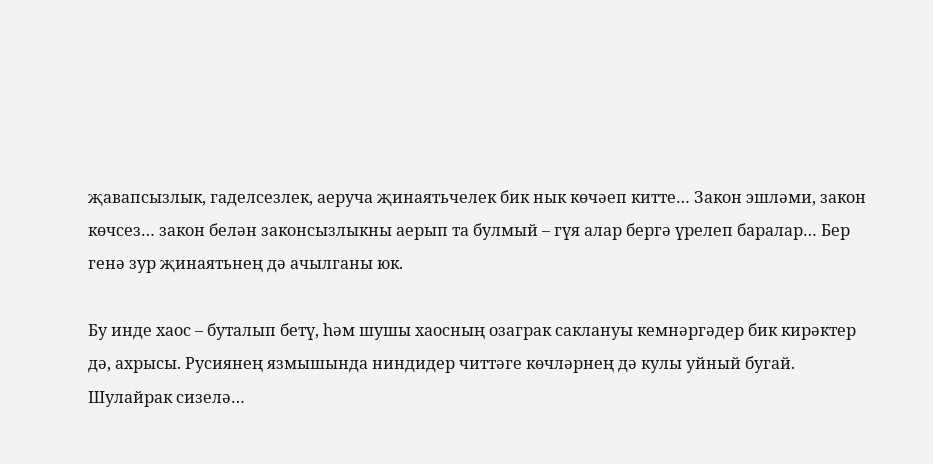җавапсызлык, гаделсезлек, аеруча җинаятьчелек бик нык көчәеп китте… Закон эшләми, закон көчсез… закон белән законсызлыкны аерып та булмый – гүя алар бергә үрелеп баралар… Бер генә зур җинаятьнең дә ачылганы юк.

Бу инде хаос – буталып бетү, һәм шушы хаосның озаграк саклануы кемнәргәдер бик кирәктер дә, ахрысы. Русиянең язмышында ниндидер читтәге көчләрнең дә кулы уйный бугай. Шулайрак сизелә…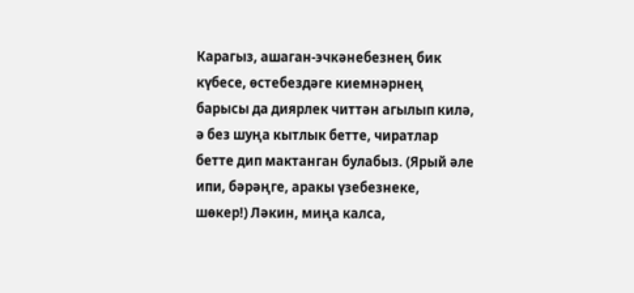Карагыз, ашаган-эчкәнебезнең бик күбесе, өстебездәге киемнәрнең барысы да диярлек читтән агылып килә, ә без шуңа кытлык бетте, чиратлар бетте дип мактанган булабыз. (Ярый әле ипи, бәрәңге, аракы үзебезнеке, шөкер!) Ләкин, миңа калса,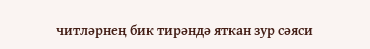читләрнең бик тирәндә яткан зур сәяси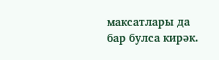максатлары да бар булса кирәк.